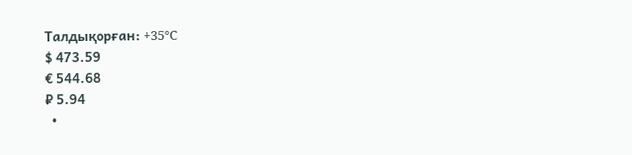Талдықорған: +35°C
$ 473.59
€ 544.68
₽ 5.94
  •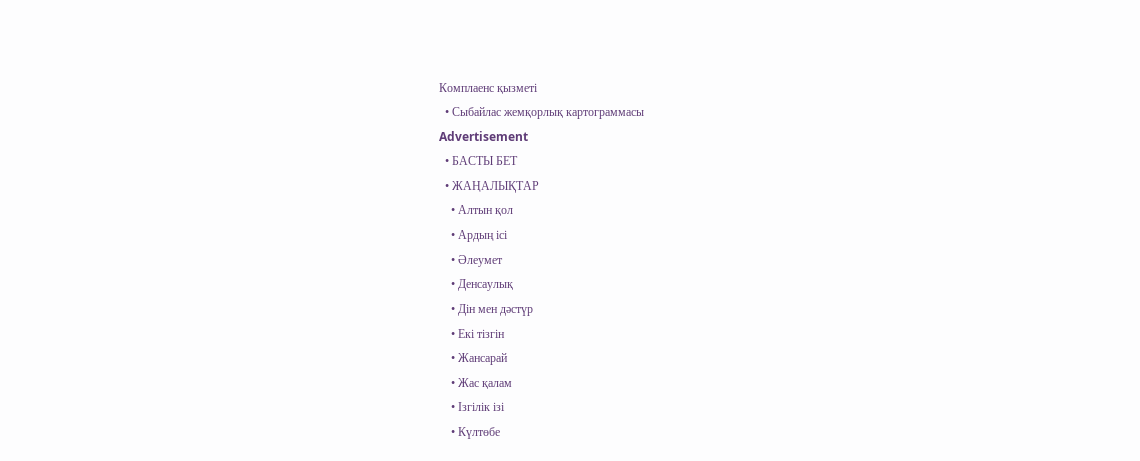Комплаенс қызметі
  • Сыбайлас жемқорлық картограммасы
Advertisement
  • БАСТЫ БЕТ
  • ЖАҢАЛЫҚТАР
    • Алтын қол
    • Ардың ісі
    • Әлеумет
    • Денсаулық
    • Дін мен дәстүр
    • Екі тізгін
    • Жансарай
    • Жас қалам
    • Ізгілік ізі
    • Күлтөбе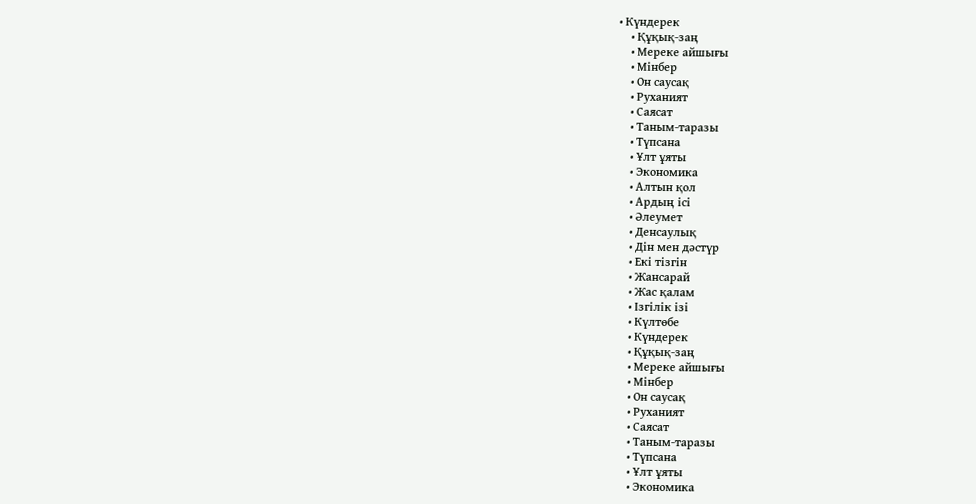• Күндерек
    • Құқық-заң
    • Мереке айшығы
    • Мінбер
    • Он саусақ
    • Руханият
    • Саясат
    • Таным-таразы
    • Түпсана
    • Ұлт ұяты
    • Экономика
    • Алтын қол
    • Ардың ісі
    • Әлеумет
    • Денсаулық
    • Дін мен дәстүр
    • Екі тізгін
    • Жансарай
    • Жас қалам
    • Ізгілік ізі
    • Күлтөбе
    • Күндерек
    • Құқық-заң
    • Мереке айшығы
    • Мінбер
    • Он саусақ
    • Руханият
    • Саясат
    • Таным-таразы
    • Түпсана
    • Ұлт ұяты
    • Экономика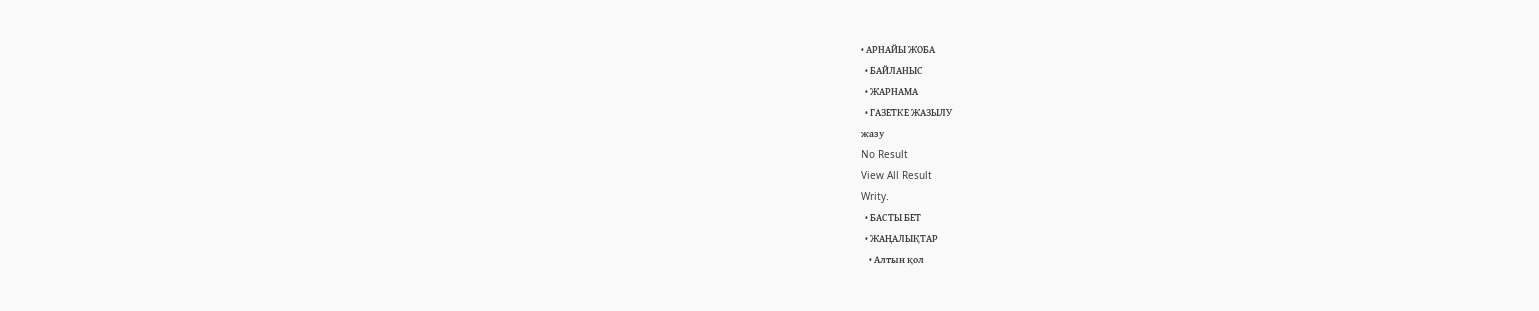• АРНАЙЫ ЖОБА
  • БАЙЛАНЫС
  • ЖАРНАМА
  • ГАЗЕТКЕ ЖАЗЫЛУ
жазу
No Result
View All Result
Writy.
  • БАСТЫ БЕТ
  • ЖАҢАЛЫҚТАР
    • Алтын қол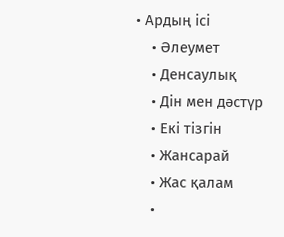• Ардың ісі
    • Әлеумет
    • Денсаулық
    • Дін мен дәстүр
    • Екі тізгін
    • Жансарай
    • Жас қалам
    •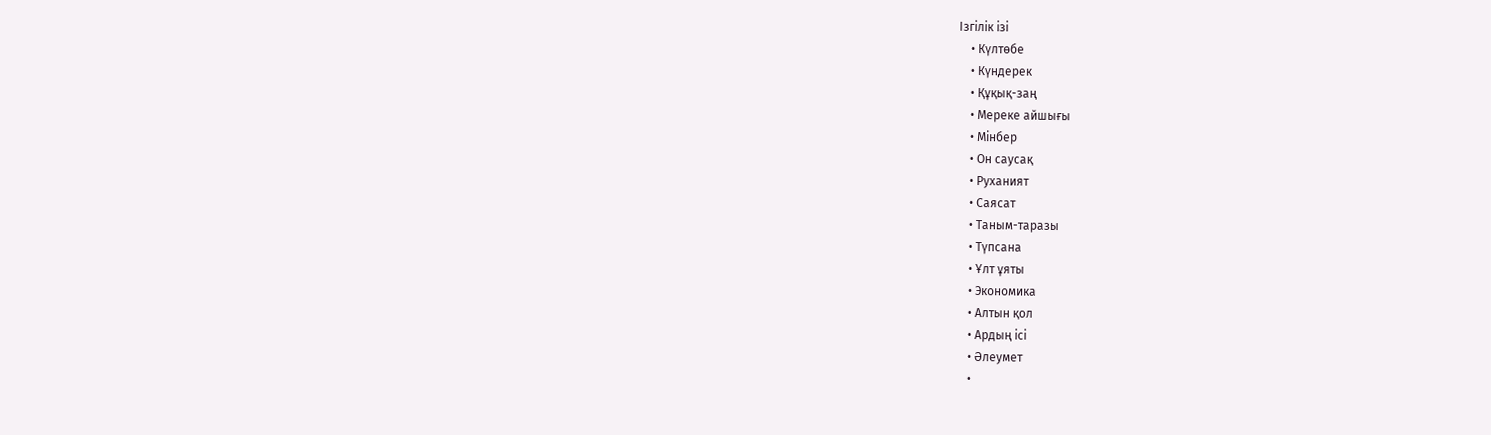Ізгілік ізі
    • Күлтөбе
    • Күндерек
    • Құқық-заң
    • Мереке айшығы
    • Мінбер
    • Он саусақ
    • Руханият
    • Саясат
    • Таным-таразы
    • Түпсана
    • Ұлт ұяты
    • Экономика
    • Алтын қол
    • Ардың ісі
    • Әлеумет
    •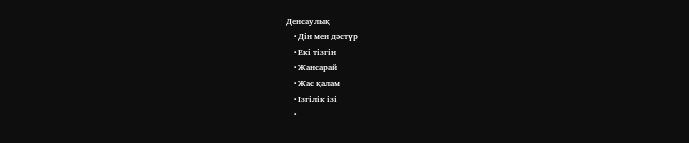Денсаулық
    • Дін мен дәстүр
    • Екі тізгін
    • Жансарай
    • Жас қалам
    • Ізгілік ізі
    •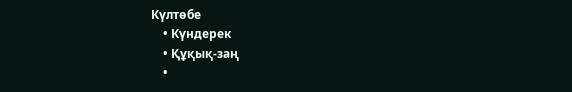Күлтөбе
    • Күндерек
    • Құқық-заң
    •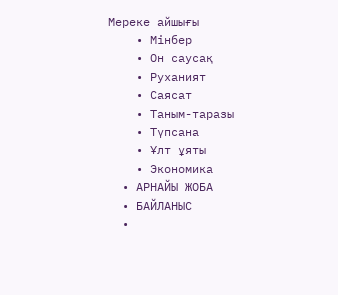Мереке айшығы
    • Мінбер
    • Он саусақ
    • Руханият
    • Саясат
    • Таным-таразы
    • Түпсана
    • Ұлт ұяты
    • Экономика
  • АРНАЙЫ ЖОБА
  • БАЙЛАНЫС
  •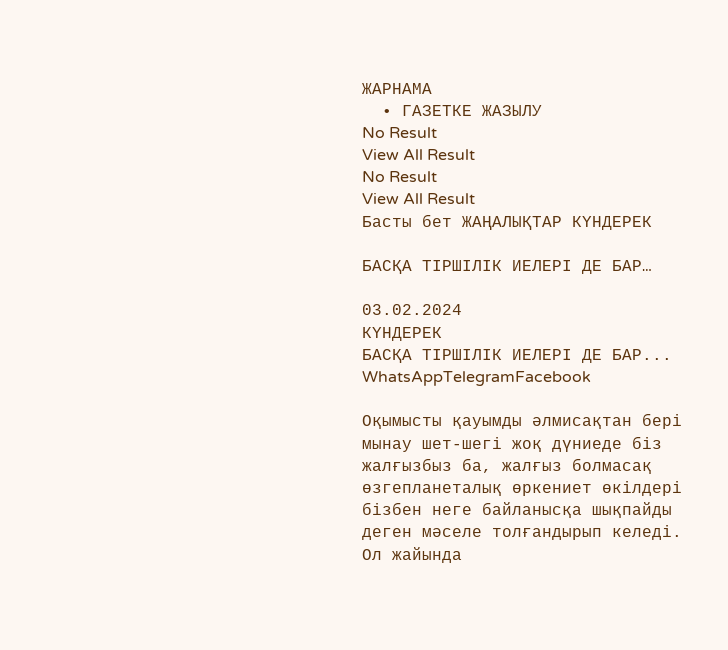ЖАРНАМА
  • ГАЗЕТКЕ ЖАЗЫЛУ
No Result
View All Result
No Result
View All Result
Басты бет ЖАҢАЛЫҚТАР КҮНДЕРЕК

БАСҚА ТІРШІЛІК ИЕЛЕРІ ДЕ БАР…

03.02.2024
КҮНДЕРЕК
БАСҚА ТІРШІЛІК ИЕЛЕРІ ДЕ БАР...
WhatsAppTelegramFacebook

Оқымысты қауымды әлмисақтан бері мынау шет-шегі жоқ дүниеде біз жалғызбыз ба, жалғыз болмасақ өзгепланеталық өркениет өкілдері бізбен неге байланысқа шықпайды деген мәселе толғандырып келеді. Ол жайында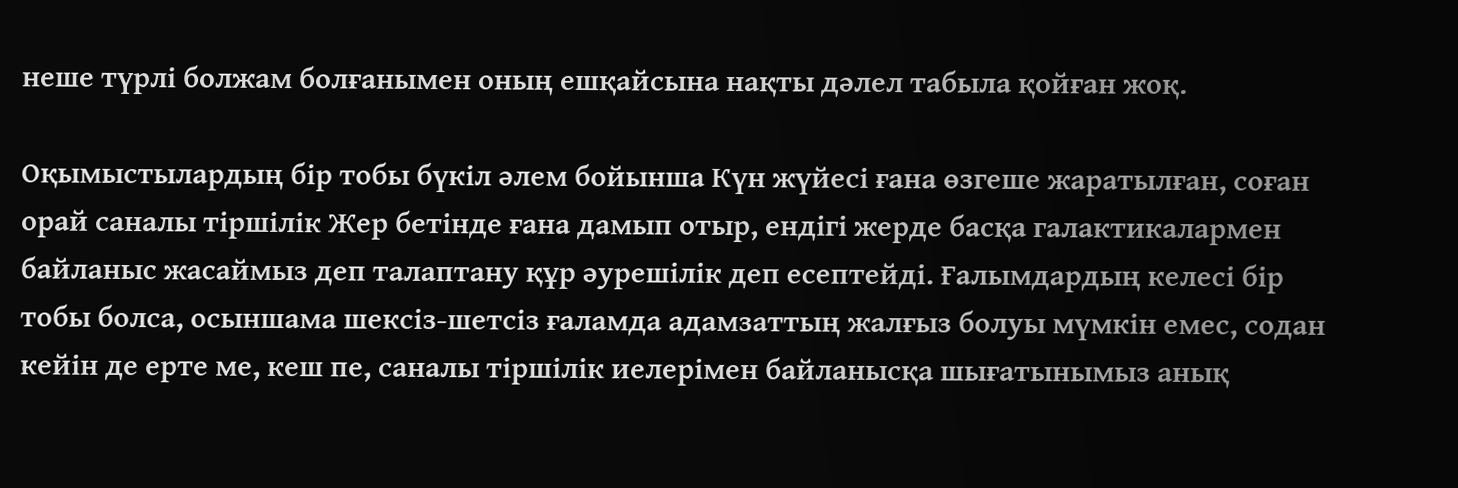неше түрлі болжам болғанымен оның ешқайсына нақты дәлел табыла қойған жоқ.

Оқымыстылардың бір тобы бүкіл әлем бойынша Күн жүйесі ғана өзгеше жаратылған, соған орай саналы тіршілік Жер бетінде ғана дамып отыр, ендігі жерде басқа галактикалармен байланыс жасаймыз деп талаптану құр әурешілік деп есептейді. Ғалымдардың келесі бір тобы болса, осыншама шексіз-шетсіз ғаламда адамзаттың жалғыз болуы мүмкін емес, содан кейін де ерте ме, кеш пе, саналы тіршілік иелерімен байланысқа шығатынымыз анық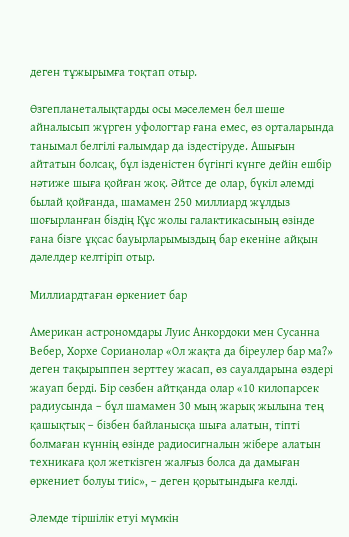деген тұжырымға тоқтап отыр.

Өзгепланеталықтарды осы мәселемен бел шеше айналысып жүрген уфологтар ғана емес, өз орталарында танымал белгілі ғалымдар да іздестіруде. Ашығын айтатын болсақ, бұл ізденістен бүгінгі күнге дейін ешбір нәтиже шыға қойған жоқ. Әйтсе де олар, бүкіл әлемді былай қойғанда, шамамен 250 миллиард жұлдыз шоғырланған біздің Құс жолы галактикасының өзінде ғана бізге ұқсас бауырларымыздың бар екеніне айқын дәлелдер келтіріп отыр.

Миллиардтаған өркениет бар

Американ астрономдары Луис Анкордоки мен Сусанна Вебер, Хорхе Сорианолар «Ол жақта да біреулер бар ма?» деген тақырыппен зерттеу жасап, өз сауалдарына өздері жауап берді. Бір сөзбен айтқанда олар «10 килопарсек радиусында – бұл шамамен 30 мың жарық жылына тең қашықтық – бізбен байланысқа шыға алатын, тіпті болмаған күннің өзінде радиосигналын жібере алатын техникаға қол жеткізген жалғыз болса да дамыған өркениет болуы тиіс», – деген қорытындыға келді.

Әлемде тіршілік етуі мүмкін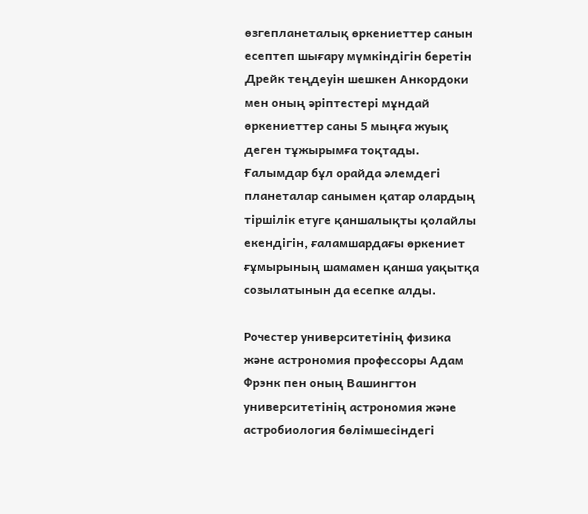өзгепланеталық өркениеттер санын есептеп шығару мүмкіндігін беретін Дрейк теңдеуін шешкен Анкордоки мен оның әріптестері мұндай өркениеттер саны 5 мыңға жуық деген тұжырымға тоқтады. Ғалымдар бұл орайда әлемдегі планеталар санымен қатар олардың тіршілік етуге қаншалықты қолайлы екендігін, ғаламшардағы өркениет ғұмырының шамамен қанша уақытқа созылатынын да есепке алды.

Рочестер университетінің физика және астрономия профессоры Адам Фрэнк пен оның Вашингтон университетінің астрономия және астробиология бөлімшесіндегі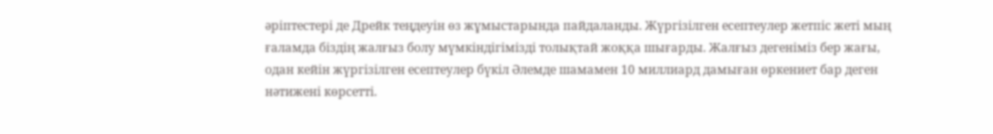әріптестері де Дрейк теңдеуін өз жұмыстарында пайдаланды. Жүргізілген есептеулер жетпіс жеті мың ғаламда біздің жалғыз болу мүмкіндігімізді толықтай жоққа шығарды. Жалғыз дегеніміз бер жағы, одан кейін жүргізілген есептеулер бүкіл Әлемде шамамен 10 миллиард дамыған өркениет бар деген нәтижені көрсетті.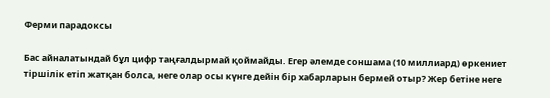Ферми парадоксы

Бас айналатындай бұл цифр таңғалдырмай қоймайды. Егер әлемде соншама (10 миллиард) өркениет тіршілік етіп жатқан болса, неге олар осы күнге дейін бір хабарларын бермей отыр? Жер бетіне неге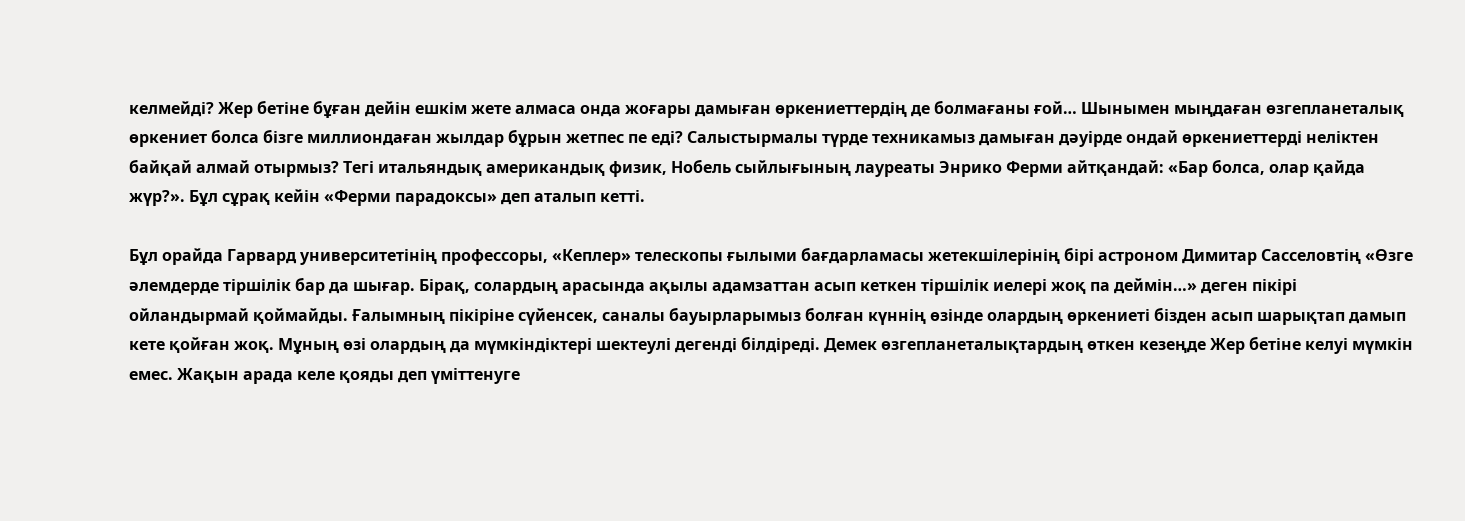келмейді? Жер бетіне бұған дейін ешкім жете алмаса онда жоғары дамыған өркениеттердің де болмағаны ғой… Шынымен мыңдаған өзгепланеталық өркениет болса бізге миллиондаған жылдар бұрын жетпес пе еді? Салыстырмалы түрде техникамыз дамыған дәуірде ондай өркениеттерді неліктен байқай алмай отырмыз? Тегі итальяндық американдық физик, Нобель сыйлығының лауреаты Энрико Ферми айтқандай: «Бар болса, олар қайда жүр?». Бұл сұрақ кейін «Ферми парадоксы» деп аталып кетті.

Бұл орайда Гарвард университетінің профессоры, «Кеплер» телескопы ғылыми бағдарламасы жетекшілерінің бірі астроном Димитар Сасселовтің «Өзге әлемдерде тіршілік бар да шығар. Бірақ, солардың арасында ақылы адамзаттан асып кеткен тіршілік иелері жоқ па деймін…» деген пікірі ойландырмай қоймайды. Ғалымның пікіріне сүйенсек, саналы бауырларымыз болған күннің өзінде олардың өркениеті бізден асып шарықтап дамып кете қойған жоқ. Мұның өзі олардың да мүмкіндіктері шектеулі дегенді білдіреді. Демек өзгепланеталықтардың өткен кезеңде Жер бетіне келуі мүмкін емес. Жақын арада келе қояды деп үміттенуге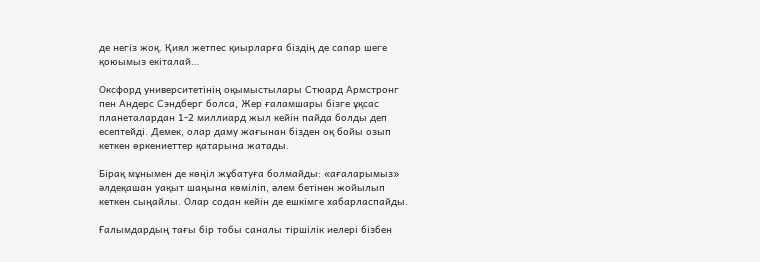де негіз жоқ. Қиял жетпес қиырларға біздің де сапар шеге қоюымыз екіталай…

Оксфорд университетінің оқымыстылары Стюард Армстронг пен Андерс Сэндберг болса, Жер ғаламшары бізге ұқсас планеталардан 1-2 миллиард жыл кейін пайда болды деп есептейді. Демек, олар даму жағынан бізден оқ бойы озып кеткен өркениеттер қатарына жатады.

Бірақ мұнымен де көңіл жұбатуға болмайды: «ағаларымыз» әлдеқашан уақыт шаңына көміліп, әлем бетінен жойылып кеткен сыңайлы. Олар содан кейін де ешкімге хабарласпайды.

Ғалымдардың тағы бір тобы саналы тіршілік иелері бізбен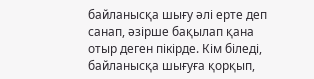байланысқа шығу әлі ерте деп санап, әзірше бақылап қана отыр деген пікірде. Кім біледі, байланысқа шығуға қорқып,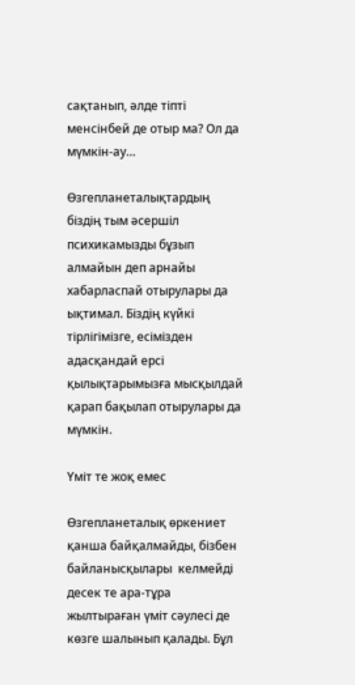сақтанып, әлде тіпті менсінбей де отыр ма? Ол да мүмкін-ау…

Өзгепланеталықтардың біздің тым әсершіл психикамызды бұзып алмайын деп арнайы хабарласпай отырулары да ықтимал. Біздің күйкі тірлігімізге, есімізден адасқандай ерсі қылықтарымызға мысқылдай қарап бақылап отырулары да мүмкін.

Үміт те жоқ емес

Өзгепланеталық өркениет қанша байқалмайды, бізбен байланысқылары  келмейді десек те ара-тұра жылтыраған үміт сәулесі де көзге шалынып қалады. Бұл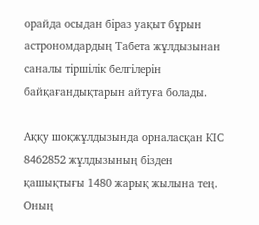орайда осыдан біраз уақыт бұрын астрономдардың Табета жұлдызынан саналы тіршілік белгілерін байқағандықтарын айтуға болады.

Аққу шоқжұлдызында орналасқан КІС 8462852 жұлдызының бізден қашықтығы 1480 жарық жылына тең. Оның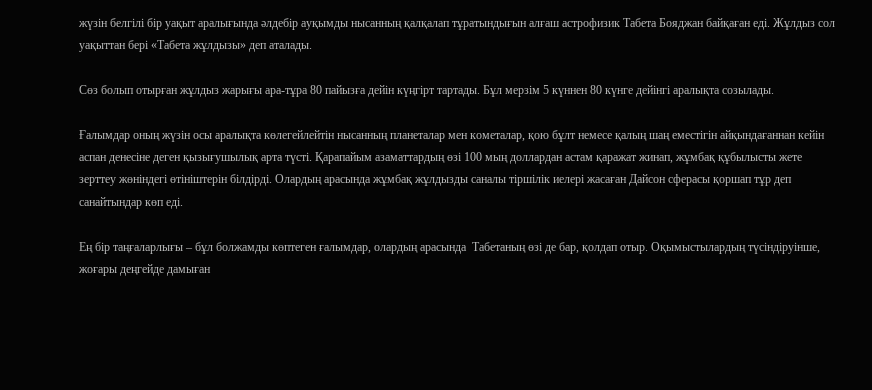жүзін белгілі бір уақыт аралығында әлдебір ауқымды нысанның қалқалап тұратындығын алғаш астрофизик Табета Бояджан байқаған еді. Жұлдыз сол уақыттан бері «Табета жұлдызы» деп аталады.

Сөз болып отырған жұлдыз жарығы ара-тұра 80 пайызға дейін күңгірт тартады. Бұл мерзім 5 күннен 80 күнге дейінгі аралықта созылады.

Ғалымдар оның жүзін осы аралықта көлегейлейтін нысанның планеталар мен кометалар, қою бұлт немесе қалың шаң еместігін айқындағаннан кейін аспан денесіне деген қызығушылық арта түсті. Қарапайым азаматтардың өзі 100 мың доллардан астам қаражат жинап, жұмбақ құбылысты жете зерттеу жөніндегі өтініштерін білдірді. Олардың арасында жұмбақ жұлдызды саналы тіршілік иелері жасаған Дайсон сферасы қоршап тұр деп санайтындар көп еді.

Ең бір таңғаларлығы – бұл болжамды көптеген ғалымдар, олардың арасында  Табетаның өзі де бар, қолдап отыр. Оқымыстылардың түсіндіруінше, жоғары деңгейде дамыған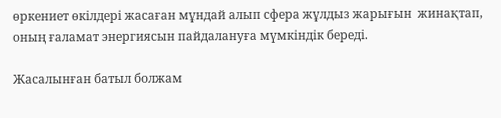өркениет өкілдері жасаған мұндай алып сфера жұлдыз жарығын  жинақтап, оның ғаламат энергиясын пайдалануға мүмкіндік береді.

Жасалынған батыл болжам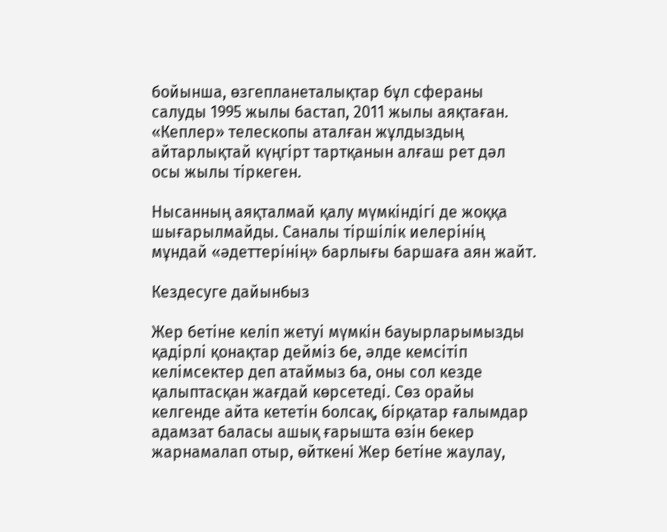бойынша, өзгепланеталықтар бұл сфераны салуды 1995 жылы бастап, 2011 жылы аяқтаған. «Кеплер» телескопы аталған жұлдыздың айтарлықтай күңгірт тартқанын алғаш рет дәл осы жылы тіркеген.

Нысанның аяқталмай қалу мүмкіндігі де жоққа шығарылмайды. Саналы тіршілік иелерінің мұндай «әдеттерінің» барлығы баршаға аян жайт.

Кездесуге дайынбыз

Жер бетіне келіп жетуі мүмкін бауырларымызды қадірлі қонақтар дейміз бе, әлде кемсітіп келімсектер деп атаймыз ба, оны сол кезде қалыптасқан жағдай көрсетеді. Сөз орайы келгенде айта кететін болсақ, бірқатар ғалымдар адамзат баласы ашық ғарышта өзін бекер жарнамалап отыр, өйткені Жер бетіне жаулау,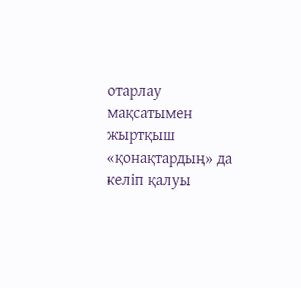отарлау мақсатымен жыртқыш «қонақтардың» да келіп қалуы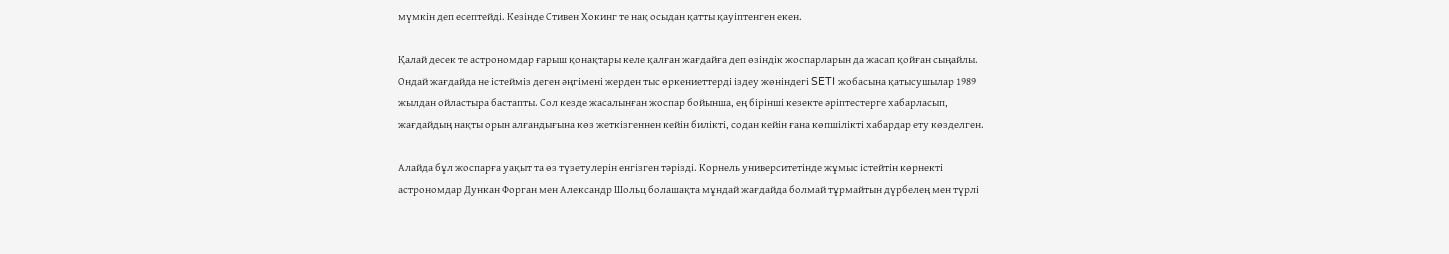мүмкін деп есептейді. Кезінде Стивен Хокинг те нақ осыдан қатты қауіптенген екен.

Қалай десек те астрономдар ғарыш қонақтары келе қалған жағдайға деп өзіндік жоспарларын да жасап қойған сыңайлы. Ондай жағдайда не істейміз деген әңгімені жерден тыс өркениеттерді іздеу жөніндегі SETI жобасына қатысушылар 1989 жылдан ойластыра бастапты. Сол кезде жасалынған жоспар бойынша, ең бірінші кезекте әріптестерге хабарласып, жағдайдың нақты орын алғандығына көз жеткізгеннен кейін билікті, содан кейін ғана көпшілікті хабардар ету көзделген.

Алайда бұл жоспарға уақыт та өз түзетулерін енгізген тәрізді. Корнель университетінде жұмыс істейтін көрнекті астрономдар Дункан Форган мен Александр Шольц болашақта мұндай жағдайда болмай тұрмайтын дүрбелең мен түрлі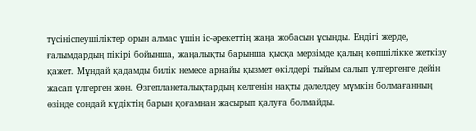түсініспеушіліктер орын алмас үшін іс-әрекеттің жаңа жобасын ұсынды. Ендігі жерде, ғалымдардың пікірі бойынша, жаңалықты барынша қысқа мерзімде қалың көпшілікке жеткізу қажет. Мұндай қадамды билік немесе арнайы қызмет өкілдері тыйым салып үлгергенге дейін жасап үлгерген жөн. Өзгепланеталықтардың келгенін нақты дәлелдеу мүмкін болмағанның өзінде сондай күдіктің барын қоғамнан жасырып қалуға болмайды.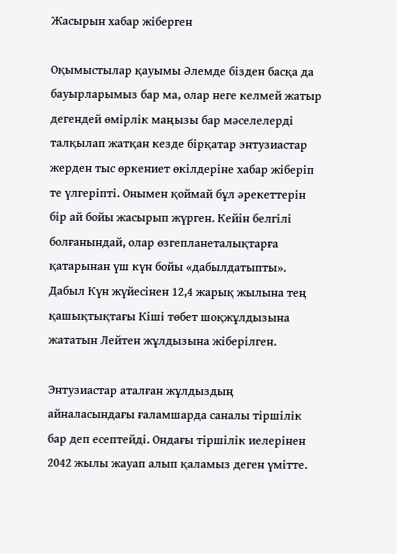Жасырын хабар жіберген

Оқымыстылар қауымы Әлемде бізден басқа да бауырларымыз бар ма, олар неге келмей жатыр дегендей өмірлік маңызы бар мәселелерді талқылап жатқан кезде бірқатар энтузиастар жерден тыс өркениет өкілдеріне хабар жіберіп те үлгеріпті. Онымен қоймай бұл әрекеттерін бір ай бойы жасырып жүрген. Кейін белгілі болғанындай, олар өзгепланеталықтарға қатарынан үш күн бойы «дабылдатыпты». Дабыл Күн жүйесінен 12,4 жарық жылына тең қашықтықтағы Кіші төбет шоқжұлдызына жататын Лейтен жұлдызына жіберілген.

Энтузиастар аталған жұлдыздың айналасындағы ғаламшарда саналы тіршілік бар деп есептейді. Ондағы тіршілік иелерінен 2042 жылы жауап алып қаламыз деген үмітте.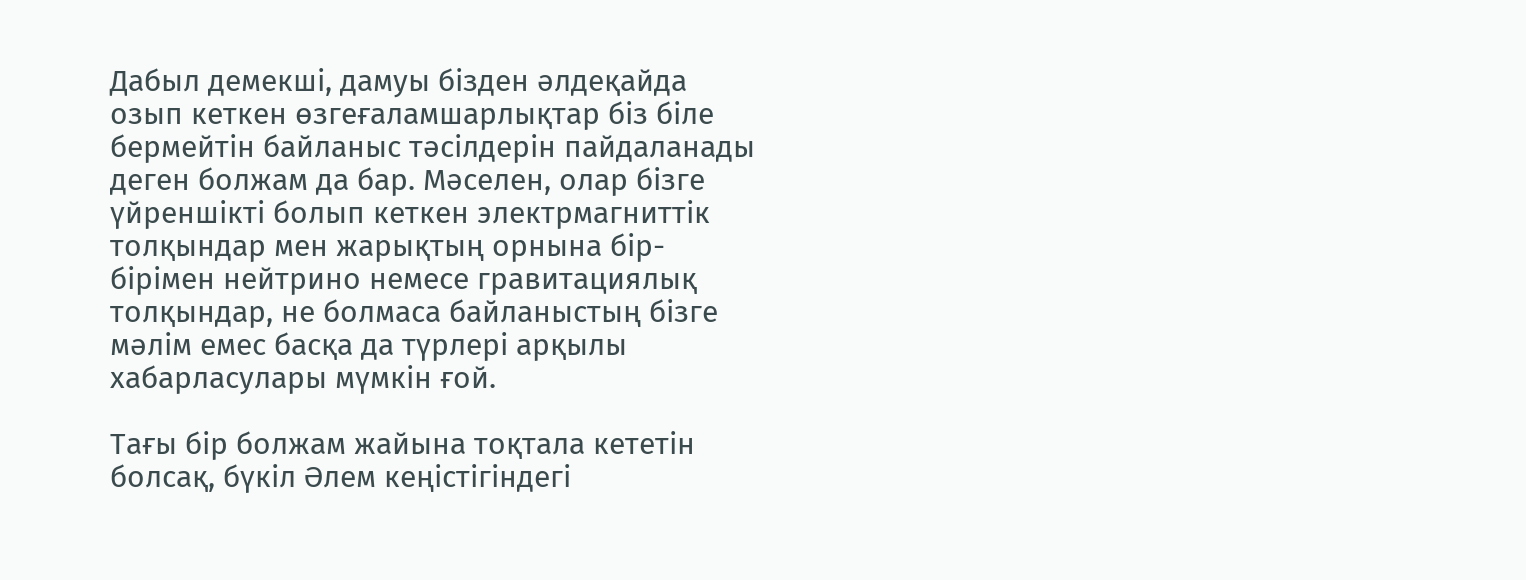Дабыл демекші, дамуы бізден әлдеқайда озып кеткен өзгеғаламшарлықтар біз біле бермейтін байланыс тәсілдерін пайдаланады деген болжам да бар. Мәселен, олар бізге үйреншікті болып кеткен электрмагниттік толқындар мен жарықтың орнына бір-бірімен нейтрино немесе гравитациялық толқындар, не болмаса байланыстың бізге мәлім емес басқа да түрлері арқылы  хабарласулары мүмкін ғой.

Тағы бір болжам жайына тоқтала кететін болсақ, бүкіл Әлем кеңістігіндегі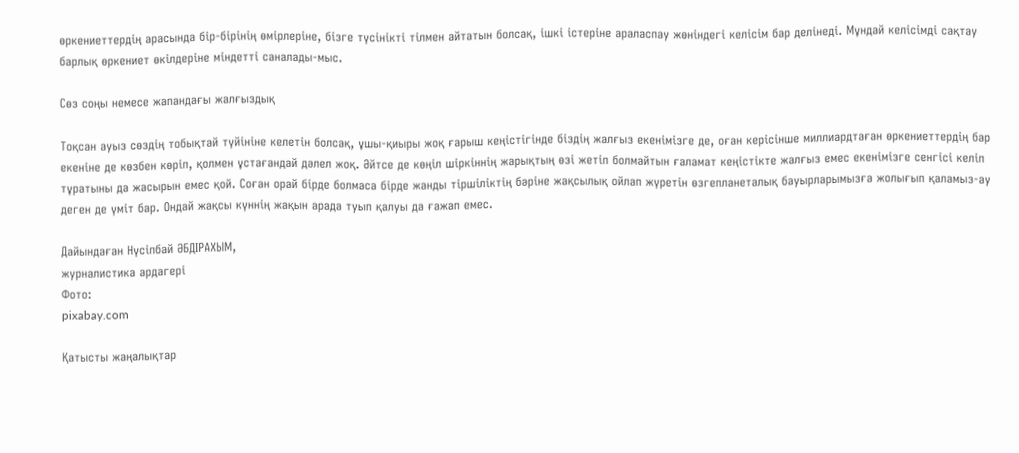өркениеттердің арасында бір-бірінің өмірлеріне, бізге түсінікті тілмен айтатын болсақ, ішкі істеріне араласпау жөніндегі келісім бар делінеді. Мұндай келісімді сақтау барлық өркениет өкілдеріне міндетті саналады-мыс.

Сөз соңы немесе жапандағы жалғыздық

Тоқсан ауыз сөздің тобықтай түйініне келетін болсақ, ұшы-қиыры жоқ ғарыш кеңістігінде біздің жалғыз екенімізге де, оған керісінше миллиардтаған өркениеттердің бар екеніне де көзбен көріп, қолмен ұстағандай дәлел жоқ. Әйтсе де көңіл шіркіннің жарықтың өзі жетіп болмайтын ғаламат кеңістікте жалғыз емес екенімізге сенгісі келіп тұратыны да жасырын емес қой. Соған орай бірде болмаса бірде жанды тіршіліктің бәріне жақсылық ойлап жүретін өзгепланеталық бауырларымызға жолығып қаламыз-ау деген де үміт бар. Ондай жақсы күннің жақын арада туып қалуы да ғажап емес.

Дайындаған Нүсіпбай ӘБДІРАХЫМ,
журналистика ардагері
Фото:
pixabay.com

Қатысты жаңалықтар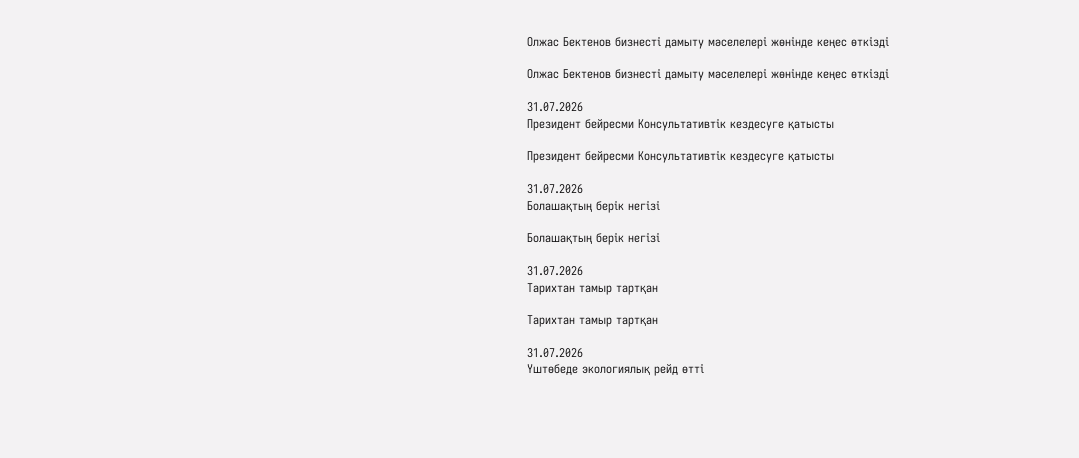Олжас Бектенов бизнесті дамыту мәселелері жөнінде кеңес өткізді

Олжас Бектенов бизнесті дамыту мәселелері жөнінде кеңес өткізді

31.07.2026
Президент бейресми Консультативтік кездесуге қатысты

Президент бейресми Консультативтік кездесуге қатысты

31.07.2026
Болашақтың берік негізі

Болашақтың берік негізі

31.07.2026
Тарихтан тамыр тартқан

Тарихтан тамыр тартқан

31.07.2026
Үштөбеде экологиялық рейд өтті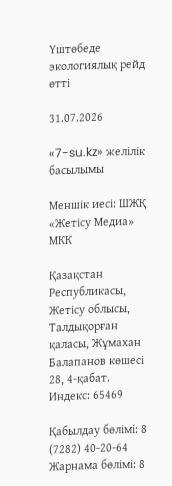Үштөбеде экологиялық рейд өтті

31.07.2026

«7-su.kz» желілік басылымы

Меншік иесі: ШЖҚ «Жетісу Медиа» МКК

Қазақстан Республикасы, Жетісу облысы, Талдықорған қаласы, Жұмахан Балапанов көшесі 28, 4-қабат. Индекс: 65469

Қабылдау бөлімі: 8 (7282) 40-20-64
Жарнама бөлімі: 8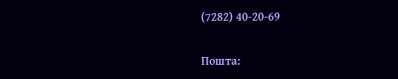(7282) 40-20-69

Пошта: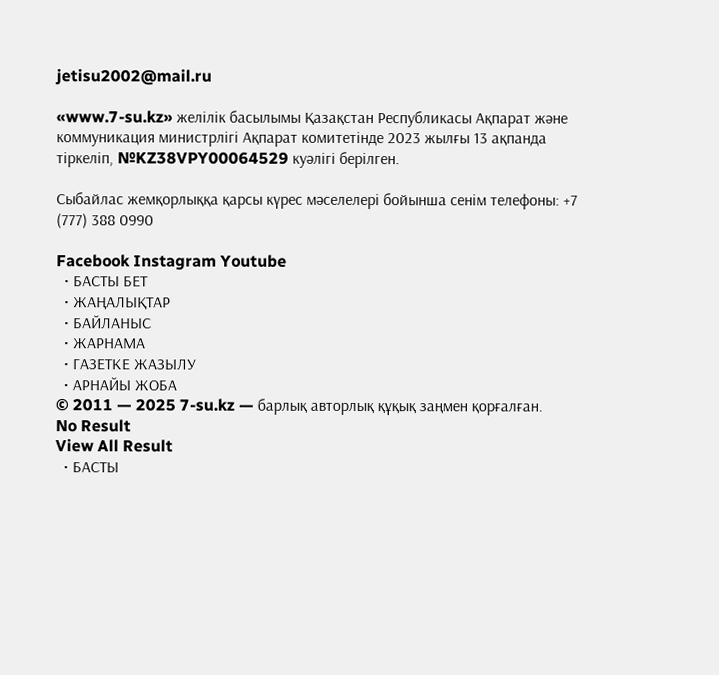jetisu2002@mail.ru

«www.7-su.kz» желілік басылымы Қазақстан Республикасы Ақпарат және коммуникация министрлігі Ақпарат комитетінде 2023 жылғы 13 ақпанда тіркеліп, №KZ38VPY00064529 куәлігі берілген.

Сыбайлас жемқорлыққа қарсы күрес мәселелері бойынша сенім телефоны: +7 (777) 388 0990

Facebook Instagram Youtube
  • БАСТЫ БЕТ
  • ЖАҢАЛЫҚТАР
  • БАЙЛАНЫС
  • ЖАРНАМА
  • ГАЗЕТКЕ ЖАЗЫЛУ
  • АРНАЙЫ ЖОБА
© 2011 — 2025 7-su.kz — барлық авторлық құқық заңмен қорғалған.
No Result
View All Result
  • БАСТЫ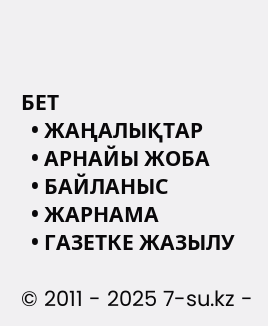БЕТ
  • ЖАҢАЛЫҚТАР
  • АРНАЙЫ ЖОБА
  • БАЙЛАНЫС
  • ЖАРНАМА
  • ГАЗЕТКЕ ЖАЗЫЛУ

© 2011 - 2025 7-su.kz -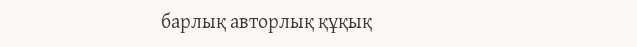барлық авторлық құқық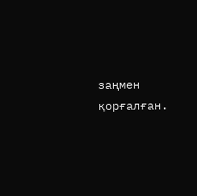заңмен қорғалған.